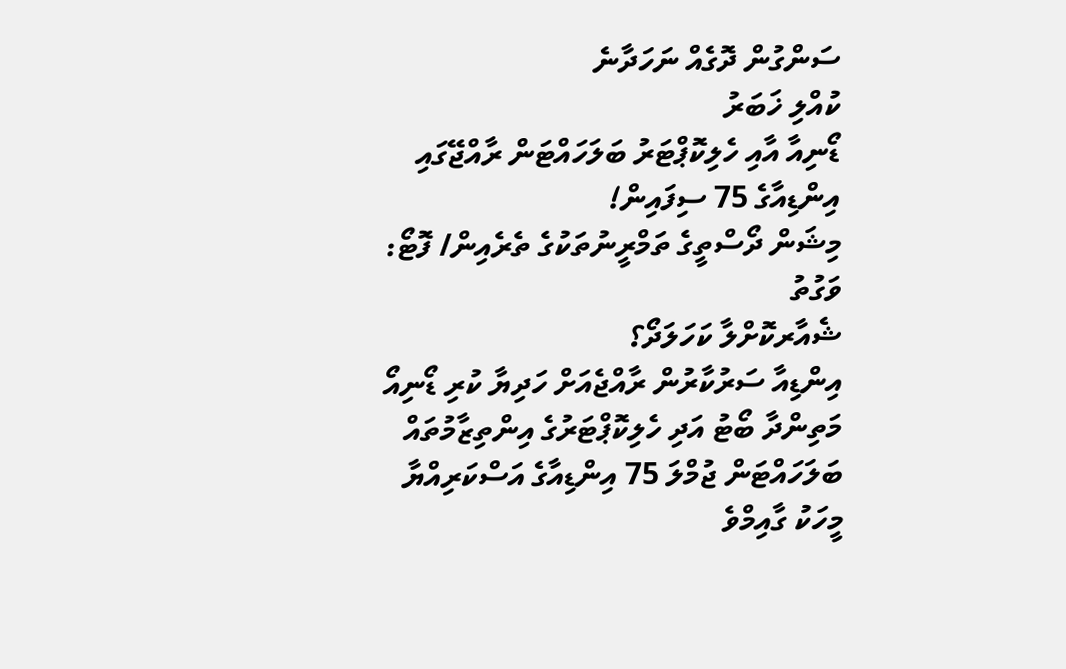ސަންގުން ދޮގެއް ނަހަދާނެ
ކުއްލި ޚަބަރު
ޑޯނިއާ އާއި ހެލިކޮޕްޓަރު ބަލަހައްޓަން ރާއްޖޭގައި އިންޑިއާގެ 75 ސިފައިން!
މިޝަން ދޯސްތީގެ ތަމްރީނުތަކުގެ ތެރެއިން/ ފޮޓޯ: ވަގުތު
ޝެއާރކޮށްލާ ކަހަލަދޯ؟
އިންޑިއާ ސަރުކާރުން ރާއްޖެއަށް ހަދިޔާ ކުރި ޑޯނިއޯ މަތިންދާ ބޯޓު އަދި ހެލިކޮޕްޓަރުގެ އިންތިޒާމުތައް ބަލަހައްޓަން ޖުމްލަ 75 އިންޑިއާގެ އަސްކަރިއްޔާ މީހަކު ގާއިމްވެ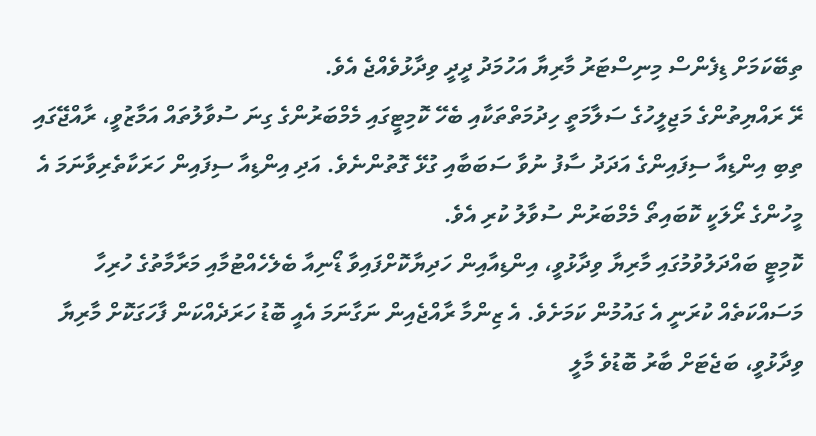ތިބޭކަމަށް ޑިފެންސް މިނިސްޓަރު މާރިޔާ އަހުމަދު ދީދީ ވިދާޅުވެއްޖެ އެވެ.
ރޭ ރައްޔިތުންގެ މަޖިލީހުގެ ސަލާމަތީ ހިދުމަތްތަކާއި ބެހޭ ކޮމިޓީގައި މެމްބަރުންގެ ގިނަ ސުވާލުތައް އަމާޒުވީ، ރާއްޖޭގައި ތިބި އިންޑިއާ ސިފައިންގެ އަދަދު ސާފު ނުވާ ސަބަބާއި ގުޅޭ ގޮތުންނެވެ. އަދި އިންޑިއާ ސިފައިން ހަރަކާތެރިވާނަމަ އެ މީހުންގެ ރޯލަކީ ކޮބައިތޯ މެމްބަރުން ސުވާލު ކުރި އެވެ.
ކޮމިޓީ ބައްދަލުވުމުގައި މާރިޔާ ވިދާޅުވީ، އިންޑިއާއިން ހަދިޔާކޮށްފައިވާ ޑޯނިއާ ބެލެހެއްޓުމާއި މަރާމާތުގެ ހުރިހާ މަސައްކަތެއް ކުރަނީ އެ ގައުމުން ކަމަށެވެ. އެ ޒިންމާ ރާއްޖެއިން ނަގާނަމަ އެއީ ބޮޑު ހަރަދެއްކަން ފާހަގަކޮށް މާރިޔާ ވިދާޅުވީ، ބަޖެޓަށް ބާރު ބޮޑުވެ މާލީ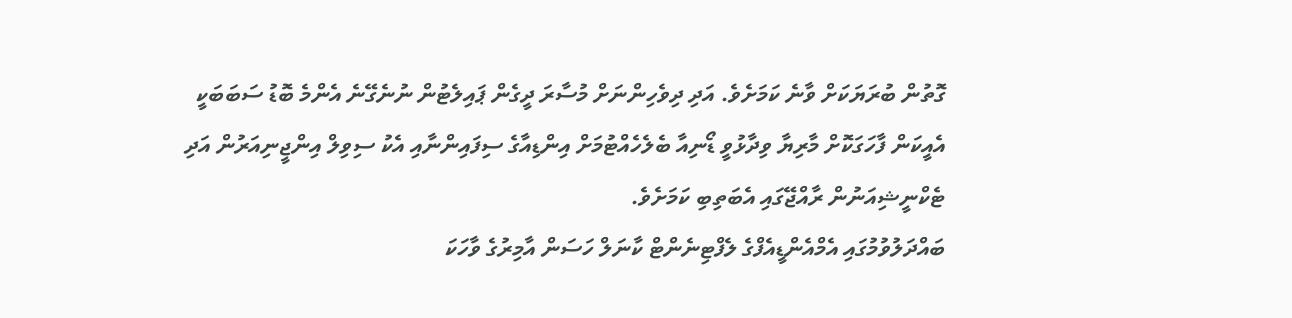ގޮތުން ބުރަޔަކަށް ވާނެ ކަމަށެވެ. އަދި ދިވެހިންނަށް މުސާރަ ދީގެން ޕައިލެޓުން ނުނެގޭނެ އެންމެ ބޮޑު ސަބަބަކީ އެއީކަން ފާހަގަކޮށް މާރިޔާ ވިދާޅުވީ ޑޯނިއާ ބެލެހެއްޓުމަށް އިންޑިއާގެ ސިފައިންނާއި އެކު ސިވިލް އިންޖީނިއަރުން އަދި ޓެކްނީޝިއަނުން ރާއްޖޭގައި އެބަތިބި ކަމަށެވެ.
ބައްދަލުވުމުގައި އެމްއެންޑީއެފްގެ ލެފްޓިނެންޓް ކާނަލް ހަސަން އާމިރުގެ ވާހަކަ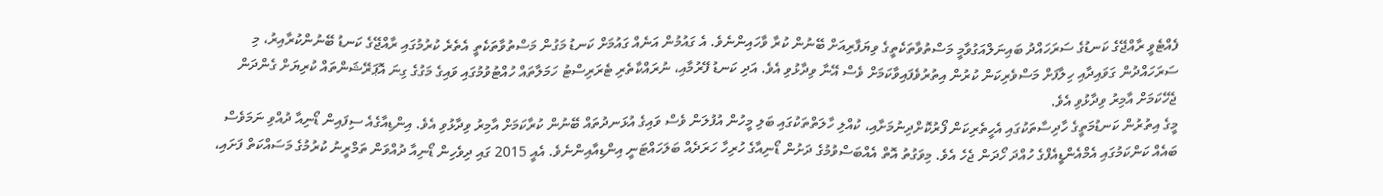ފެއްޓެވީ ރާއްޖޭގެ ކަނޑުގެ ސަރަހައްދު ބައިނަލްއަގުވާމީ މަސްތުވާތަކެތީގެ ވިޔަފާރިއަށް ބޭނުން ކުރާ ވާހައިންނެވެ. އެ ގައުމުން އަނެއް ގައުމަށް ކަނޑު މަގުން މަސްތުވާތަކެތީ އެތެރެ ކުރުމުގައި ރާއްޖޭގެ ކަނޑު ބޭނުންކުރާއިރު، މި ސަރަހައްދުން ގަވައިދާއި ހިލާފަށް މަސްވެރިކަން ކުރުން އިތުރުވެފައިވާކަމަށް ވެސް އޭނާ ވިދާޅުވި އެވެ. އަދި ކަނޑު ފޭރުމާއި، ނުރައްކާތެރި ޓެރަރިސްޓު ހަމަލާތައް ހުއްޓުވުމުގައި ވައިގެ މަގުގެ ގިނަ އޮޕަރޭޝަންތައް ކުރިޔަށް ގެންދަން ޖެހޭކަމަށް އާމިރު ވިދާޅުވި އެވެ.
މީގެ އިތުރުން ކަނޑުމަތީގެ ހާދިސާތަކުގައި އެހީތެރިކަން ފޯރުކޮށްދިނުމަށާއި، ކުއްލި ހާލަތްތަކުގައި ބަލި މީހުން އުފުލަން ވެސް ވައިގެ އުޅަނދުތައް ބޭނުން ކުރާކަމަށް އާމިރު ވިދާޅުވި އެވެ. އިންޑިއާގެއެ ސިފައިން ޑޯނިއާ ދުއްވި ނަމަވެސް ބައެއް ކަންކަމުގައި އެމްއެންޑީއެފްގެ ހުއްދަ ހޯދަން ޖެހެ އެވެ. މިވަގުތު އޮތް އެއްބަސްވުމުގެ ދަށުން ޑޯނިއާގެ ހުރިހާ ހަރަދެއް ބަލަހައްޓަނީ އިންޑިއާއިންނެވެ. އެއީ 2015 ގައި ދިވެހިން ޑޯނިއާ ދުއްވަން ތަމްރީނު ކުރުމުގެ މަސައްކަތް ފަށައި،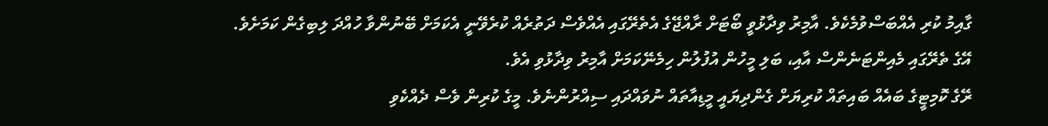ގާއިމު ކުރި އެއްބަސްވުމެކެވެ. އާމިރު ވިދާޅުވީ ބޯޓަށް ރާއްޖޭގެ އެތެރޭގައި އެއްވެސް ދަތުރެއް ކުރެވޭނީ އެކަމަށް ބޭނުންވާ ހުއްދަ ލިބިގެން ކަމަށެވެ.
އޭގެ ތެރޭގައި މެއިންޓަނެންސް އާއި، ބަލި މީހުން އުފުލުން ހިމެނޭކަމަށް އާމިރު ވިދާޅުވި އެވެ.
ރޭގެ ކޮމިޓީގެ ބައެއް ބައިތައް ކުރިޔަށް ގެންދިޔައީ މީޑިއާތައް ނުވައްދައި ސިއްރުންނެވެ. މީގެ ކުރިން ވެސް ދެއްކެވި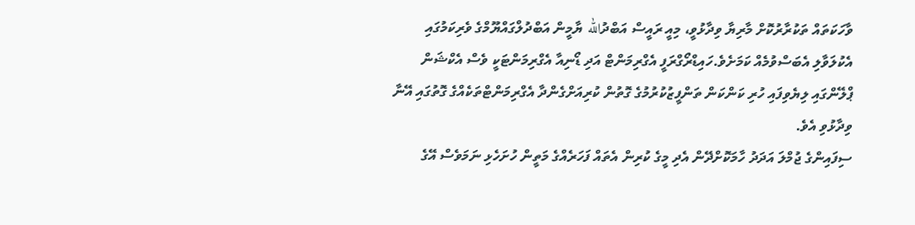ވާހަކަތައް ތަކުރާރުކޮށް މާރިޔާ ވިދާޅުވީ، މިއީ ރައީސް އަބްދުالله ޔާމީން އަބްދުލްގައްޔޫމްގެ ވެރިކަމުގައި އެކުލަވާލި އެބަސްވުމެއް ކަމަށެވެ.ހައިޑްރޯގްރަފީ އެގްރިމަންޓް އަދި ޑޯނިއާ އެގްރިމަންޓަކީ ވެސް އެކްޝަން ޕްލޭންގައި ލިޔެވިފައި ހުރި ކަންކަން ތަންފީޒުކުރުމުގެ ގޮތުން ކުރިއަށްގެންދާ އެގްރިމަންޓްތަކެއްގެ ގޮތުގައި އޭނާ ވިދާޅުވި އެވެ.
ސިފައިންގެ ޖުމްލަ އަދަދު ހާމަކޮށްދޭން އެދި މީގެ ކުރިން އެތައް ފަހަރެއްގެ މަތީން ހުށަހެޅި ނަމަވެސް އޭގެ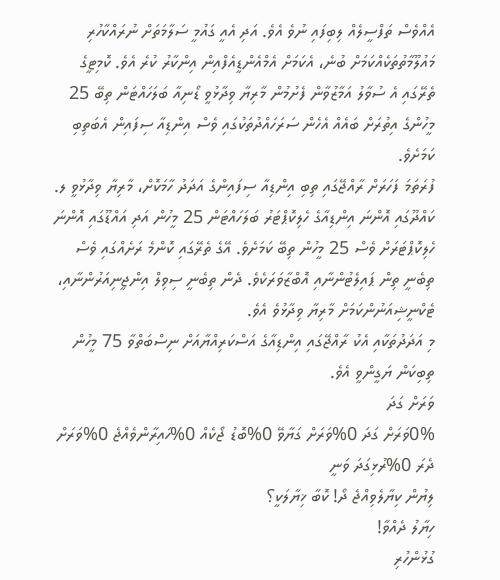އެއްވެސް ތަފްސީލެއް ލިބިފައި ނުވެ އެވެ. އަދި އެއީ ގައުމީ ސަލާމަތަށް ނުރައްކާހުރި މައުލޫމާތުތަކެއްކަމަށް ބުނެ، އެކަމަށް އެމްއެންޑީއެފްއިން އިންކާރު ކުރެ އެވެ. ކޮމިޓީގެ ތެރޭގައި އެ ސުވާލު އަމާޒުވާން ފެށުމުން މާރިޔާ ވިދާޅުވީ ޑޯނިއާ ބަލަހައްޓަން ތިބޭ 25 މީހުންގެ އިތުރަށް ބައެއް އެހެން ސަރަހައްދުތަކުގައި ވެސް އިންޑިއާ ސިފައިން އެބަތިބި ކަމަށެވެ.
ފުރަތަމަ ފަހަރަށް ރާއްޖޭގައި ތިބި އިންޑިއާ ސިފައިންގެ އަދަދު ހާމަކޮށް، މާރިޔާ ވިދާޅުވީ ލ. ކައްދޫގައި އޮންނަ އިންޑިއާގެ ހެލިކޮޕްޓަރު ބަލަހައްޓަން 25 މީހުން އަދި އައްޑޫގައި އޮންނަ ހެލިކޮޕްޓަރަށް ވެސް 25 މީހުން ތިބޭ ކަމަށެވެ. އޭގެ ތެރޭގައި ކޮންމެ ރަށެއްގައި ވެސް ތިބެނީ ތިން ޕައިލެޓުންނާއި އޮބްޒާވަރަކެވެ. ދެން ތިބެނީ ސިވިލް އިންޖީނިއަރުންނާއި، ޓެކްނީޝިއަނުންކަމަށް މާރިޔާ ވިދާޅުވެ އެވެ.
މި އަދަދުތަކާއި އެކު ރާއްޖޭގައި އިންޑިއާގެ އަސްކަރިއްޔާއަށް ނިސްބަތްވާ 75 މީހުން ތިބިކަން ޔަގީންވީ އެވެ.
ވަރަށް ގަދަ
0%ވަރަށް ގަދަ 0%ވަރަށް ގަޔާވޭ 0%ބޮޑު ޖޯކެއް 0%ހައިރާންވެއްޖެ 0%ވަރަށް ދެރަ 0%ރުޅިގަދަ ވަނީ
ލިޔުން ކިޔާލެވިއްޖެ ދޯ! ކޮބާ ޚިޔާލަކީ؟
ހިޔާލު ދެއްވާ!
ގުޅުންހުރި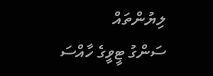ލިޔުންތައް
ސަންގު ޓީވީގެ ހާއްސަ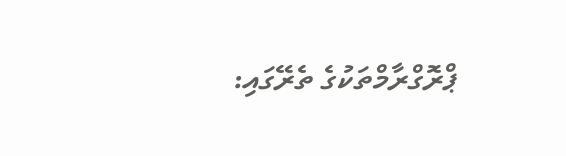ޕްރޮގްރާމްތަކުގެ ތެރޭގައި: